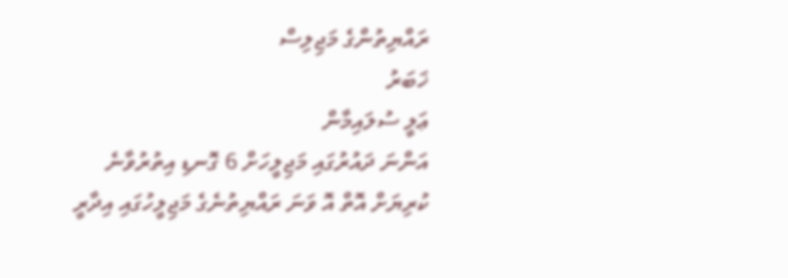ރައްޔިތުންގެ މަޖިލިސް
ޚަބަރު
ޢަލީ ސުލައިމާން
އަންނަ ދައުރުގައި މަޖިލީހަށް 6 ގޮނޑި އިތުރުވާނެ
ކުރިޔަށް އޮތް އޮ ވަނަ ރައްޔިތުނެގެ މަޖިލީހުގައި އިދާރީ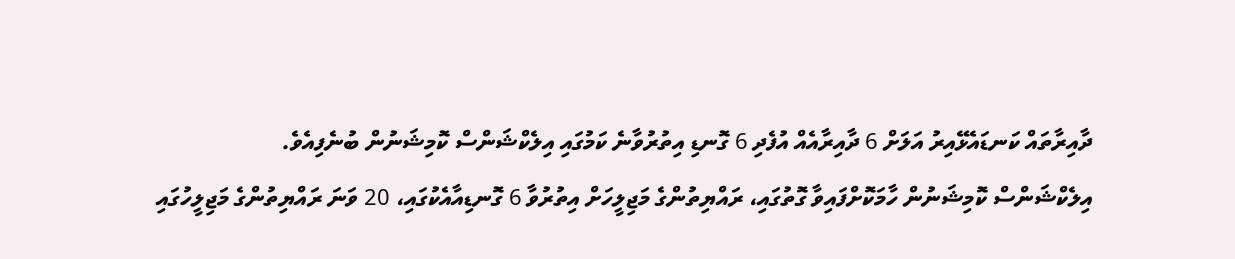ދާއިރާތައް ކަނޑައެޅޭއިރު އަލަށް 6 ދާއިރާއެއް އުފެދި 6 ގޮނޑި އިތުރުވާނެ ކަމުގައި އިލެކްޝަންސް ކޮމިޝަނުން ބުނެފިއެވެ.
އިލެކްޝަންސް ކޮމިޝަނުން ހާމަކޮށްފައިވާ ގޮތުގައި، ރައްޔިތުންގެ މަޖިލީހަށް އިތުރުވާ 6 ގޮނޑިއާއެކުގައި، 20 ވަނަ ރައްޔިތުންގެ މަޖިލީހުގައި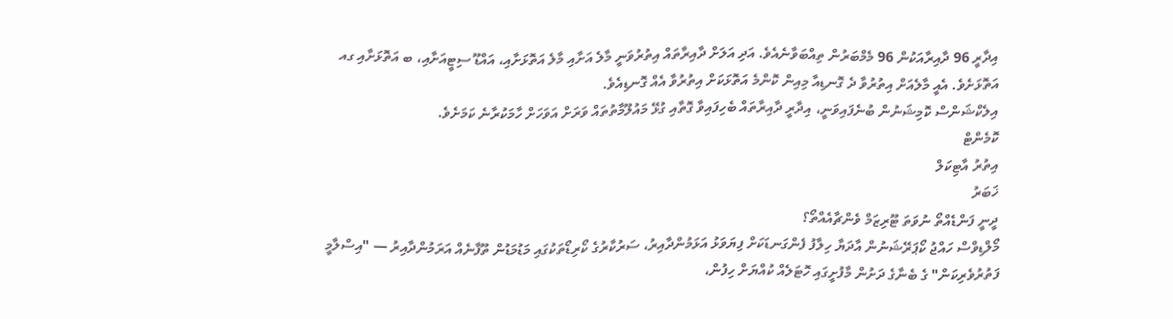އިދާރީ 96 ދާއިރާއަކުން 96 މެމްބަރުން ތިއްބަވާނެއެވެ. އަދި އަލަށް ދާއިރާތައް އިތުރުވަނީ މާލެ އަށާއި މާލެ އަތޮޅަށާއި، އައްޑޫ ސިޓީއަށާއި، ބ އަތޮޅަށާއި ގއ އަތޮޅަށެވެ. އެއީ މާލެއަށް އިތުރުވާ ދެ ގޮނޑިއާ މިއިން ކޮންމެ އަތޮޅަކަށް އިތުރުވާ އެއް ގޮނޑިއެވެ.
އިލެކްޝަންސް ކޮމިޝަނުން ބުނެފައިވަނީ، އިދާރީ ދާއިރާތައް ބެހިފައިވާ ގޮތާއި ގުޅޭ މައުލޫމާތުތައް ވަރަށް އަވަހަށް ހާމަކުރާނެ ކަމަށެވެ.
ކޮމެންޓް
އިތުރު އާޓިކަލް
ޚަބަރު
ދީނީ ފަންޑެއްތޯ ނުވަތަ ޓޫރިޒަމް ވެންޗާއެއްތޯ؟
މޯލްޑިވްސް ހައްޖު ކޯޕަރޭޝަނުން އާދަޔާ ހިލާފު ފެންގަނޑަކަށް ފިޔަވަޅު އަޅަމުންދާއިރު، ސަރުކާރުގެ ކޯރިޑޯތަކުގައި މަޑުމަޑުން ތޫފާނެއް އަރަމުންދާއިރު — "އިސްލާމީ ފަތުރުވެރިކަން" ގެ ބެނާގެ ދަށުން މާފުށީގައި ހޮޓަލެއް ކުއްޔަށް ހިފުން،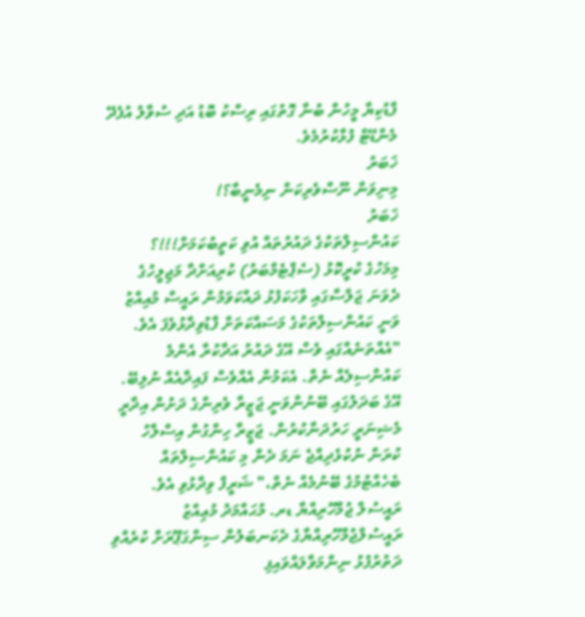ފާޑުކިޔާ މީހުން ބުނާ ގޮތުގައި ރިސްކު ބޮޑު އަދި ސުވާލު އުފެދޭ މެންޑޭޓް ފުޅާކުރުމެވެ.
ޚަބަރު
މިނިވަން ނޫސްވެރިކަން ނިމެނީބާ؟!
ޚަބަރު
ކައުންސިލްތަކުގެ ދައުރުތައް އުވި ކަތީބުކަމަށް!!!؟
މިމަހުގެ ކުރީކޮޅު (ސެޕްޓެމްބަރު) ކުރިއަށްދާ މަޖިލީހުގެ ދެވަނަ ޖަލްސާގައި ވާހަކަފުޅު ދައްކަވަމުން ރައީސް މުއިއްޒު ވަނީ ކައުންސިލްތަކުގެ މަސައްކަތަށް ފާޑުވިދާޅުވެފަ އެވެ. "އެއްތަނެއްގައި ވެސް އޭގެ ދައުރު އަދާކުރާ އެންމެ ކައުންސިލެއް ނެތް. އެކަމުން އެއްވެސް ފައިދާއެއް ނުލިބޭ. އޭގެ ބަދަލުގައި ބޭނުންވަނީ ޖަޒީރާ ވެރިންގެ ދަށުން އިދާރީ މެޝިނަރީ ހަރުދަނާކުރުން. ޖަޒީރާ ހިންގުން އިސްލާހު ކުރަން ނުކުޅެދިއްޖެ ނަމަ ދެން މި ކައުންސިލްތައް ބެހެއްޓުމުގެ ބޭނުމެއް ނެތް،" ޝަރީފް ވިދާޅުވި އެވެ.
ރައީސުލް ޖުމްހޫރިއްޔާ ޑރ. މުޙައްމަދު މުޢިއްޒު
ރައީސުލްޖުމްހޫރިއްޔާގެ ދެކަނބަލުން ސިންގަޕޫރަށް ކުރެއްވި ދަތުރުފުޅު ނިންމަވާލައްވައިފި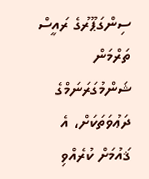ސިންގަޕޫރުގެ ރައީސް ތަރްމަން ޝަންމުގަރަނަމްގެ ދަޢުވަތަކަށް، އެ ޤައުމަށް ކުރެއްވި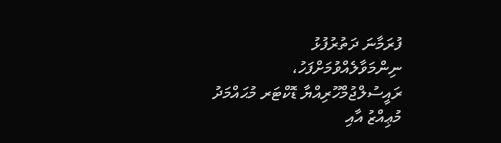ފުރަމާނަ ދަތުރުފުޅު ނިންމަވާލެއްވުމަށްފަހު، ރައީސުލްޖުމްހޫރިއްޔާ ޑޮކްޓަރ މުޙައްމަދު މުޢިއްޒު އާއި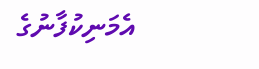އެމަނިކުފާނުގެ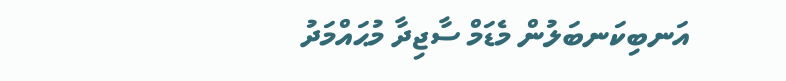އަނބިކަނބަލުން މެޑަމް ސާޖިދާ މުޙައްމަދު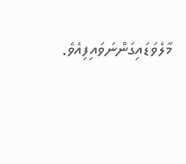މާލެވަޑައިގަންނަވައިފިއެވެ.